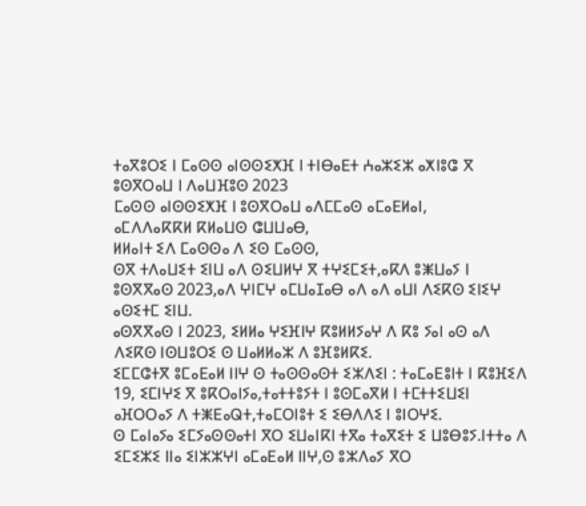ⵜⴰⴳⵓⵔⵉ ⵏ ⵎⴰⵙⵙ ⴰⵏⵙⵙⵉⵅⴼ ⵏ ⵜⵏⴱⴰⴹⵜ ⵄⴰⵣⵉⵣ ⴰⵅⵏⵓⵛ ⴳ ⵓⵙⴳⵔⴰⵡ ⵏ ⴷⴰⵡⴼⵓⵙ 2023
ⵎⴰⵙⵙ ⴰⵏⵙⵙⵉⵅⴼ ⵏ ⵓⵙⴳⵔⴰⵡ ⴰⴷⵎⵎⴰⵙ ⴰⵎⴰⴹⵍⴰⵏ,
ⴰⵎⴷⴷⴰⴽⴽⵍ ⴽⵍⴰⵡⵙ ⵛⵡⵡⴰⴱ,
ⵍⵍⴰⵏⵜ ⵉⴷ ⵎⴰⵙⵙⴰ ⴷ ⵉⵙ ⵎⴰⵙⵙ,
ⵙⴳ ⵜⴷⴰⵡⵉⵜ ⵉⵏⵡ ⴰⴷ ⵙⵉⵡⵍⵖ ⴳ ⵜⵖⵉⵎⵉⵜ,ⴰⴽⴷ ⵓⵥⵡⴰⵢ ⵏ ⵓⵙⴳⴳⴰⵙ 2023,ⴰⴷ ⵖⵏⵎⵖ ⴰⵎⵡⴰⵊⴰⴱ ⴰⴷ ⴰⴷ ⴰⵡⵏ ⴷⵉⴽⵙ ⵉⵏⵉⵖ ⴰⵙⵉⵜⵎ ⵉⵏⵡ.
ⴰⵙⴳⴳⴰⵙ ⵏ 2023, ⵉⵍⵍⴰ ⵖⵉⴼⵏⵖ ⴽⵓⵍⵍⵢⴰⵖ ⴷ ⴽⵓ ⵢⴰⵏ ⴰⵙ ⴰⴷ ⴷⵉⴽⵙ ⵏⵙⵡⵓⵔⵉ ⵙ ⵡⴰⵍⵍⴰⵣ ⴷ ⵓⴼⵓⵍⴽⵉ.
ⵉⵎⵎⵛⵜⴳ ⵓⵎⴰⴹⴰⵍ ⵏⵏⵖ ⵙ ⵜⴰⵙⵙⴰⵙⵜ ⵉⵣⴷⵉⵏ : ⵜⴰⵎⴰⴹⵓⵏⵜ ⵏ ⴽⵓⴼⵉⴷ 19, ⵉⵎⵏⵖⵉ ⴳ ⵓⴽⵔⴰⵏⵢⴰ,ⵜⴰⵜⵜⵓⵢⵜ ⵏ ⵓⵙⵎⴰⴳⵍ ⵏ ⵜⵎⵜⵜⵉⵡⵉⵏ ⴰⴼⵔⵔⴰⵢ ⴷ ⵜⵥⴹⴰⵕⵜ,ⵜⴰⵎⵔⵏⵓⵜ ⵉ ⵉⴱⴷⴷⵉ ⵏ ⵓⵏⵔⵖⵉ.
ⵙ ⵎⴰⵏⴰⵢⴰ ⵉⵎⵢⴰⵙⵙⴰⵜⵏ ⴳⵔ ⵉⵡⴰⵏⴽⵏ ⵜⴳⴰ ⵜⴰⴳⵉⵜ ⵉ ⵡⵓⴱⵓⵢ.ⵏⵜⵜⴰ ⴷ ⵉⵎⵉⵣⵉ ⵏⵏⴰ ⵉⵏⵣⵣⵖⵏ ⴰⵎⴰⴹⴰⵍ ⵏⵏⵖ,ⵙ ⵓⵣⴷⴰⵢ ⴳⵔ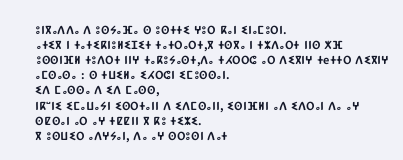ⵓⵏⴳⴰⴷⴷⴰ ⴷ ⵓⵙⵢⴰⴼⴰ ⵙ ⵓⵙⵜⵜⵉ ⵖⵓⵔ ⴽⴰⵏ ⵉⵏⴰⵎⵓⵔⵏ.
ⴰⵜⵉⴳ ⵏ ⵜⴰⵜⵉⴽⵏⵓⵍⵉⵊⵉⵜ ⵜⴰⵜⵔⴰⵔⵜ,ⴳ ⵜⵙⴳⴰ ⵏ ⵜⵣⴷⴰⵔⵜ ⵏⵏⵙ ⵅⴼ ⵓⵙⵙⵏⴼⵍ ⵜⵓⴷⵔⵜ ⵏⵏⵖ ⵜⴰⴽⵓⵢⴰⵙⵜ,ⴷⴰ ⵜⵃⵔⵔⵛ ⴰⵔ ⴷⵉⴳⵏⵖ ⵜeⵜⵜⵔ ⴷⵉⴳⵏⵖ ⴰⵎⵙⴰⵙⴰ : ⵙ ⵜⵡⵉⵍⴰ ⵉⵃⵔⵛⵏ ⵉⵎⵓⵙⵙⴰⵏ.
ⵉⴷ ⵎⴰⵙⵙⴰ ⴷ ⵉⴷ ⵎⴰⵙⵙ,
ⵏⴽⵯⵏⵉ ⵉⵎⴰⵡⴰⵢⵏ ⵉⵙⵔⵜⴰⵏⵏ ⴷ ⵉⴷⵎⵙⴰⵏⵏ, ⵉⵙⵏⴼⵍⵏ ⴰⴷ ⵉⴷⵔⴰⵏ ⴷⴰ ⴰⵖ ⵙⵇⵙⴰⵏ ⴰⵔ ⴰⵖ ⵜⵇⵇⵏⵏ ⴳ ⴽⵓ ⵜⵉⵣⵉ.
ⴳ ⵓⵙⵡⵉⵔ ⴰⴷⵖⵢⴰⵏ, ⴷⴰ ⴰⵖ ⵙⵔⵓⵙⵏ ⴷⴰⵜ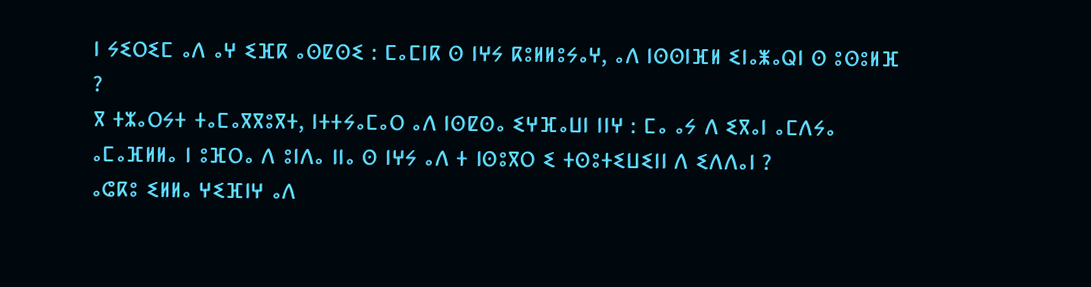ⵏ ⵢⵉⵔⵉⵎ ⴰⴷ ⴰⵖ ⵉⴼⴽ ⴰⵙⵇⵙⵉ : ⵎⴰⵎⵏⴽ ⵙ ⵏⵖⵢ ⴽⵓⵍⵍⵓⵢⴰⵖ, ⴰⴷ ⵏⵙⵙⵏⴼⵍ ⵉⵏⴰⵥⴰⵕⵏ ⵙ ⵓⵙⵓⵍⴼ ?
ⴳ ⵜⵣⴰⵔⵢⵜ ⵜⴰⵎⴰⴳⴳⵓⴳⵜ, ⵏⵜⵜⵢⴰⵎⴰⵔ ⴰⴷ ⵏⵙⵇⵙⴰ ⵉⵖⴼⴰⵡⵏ ⵏⵏⵖ : ⵎⴰ ⴰⵢ ⴷ ⵉⴳⴰⵏ ⴰⵎⴷⵢⴰ ⴰⵎⴰⴼⵍⵍⴰ ⵏ ⵓⴼⵔⴰ ⴷ ⵓⵏⴷⴰ ⵏⵏⴰ ⵙ ⵏⵖⵢ ⴰⴷ ⵜ ⵏⵙⵓⴳⵔ ⵉ ⵜⵙⵓⵜⵉⵡⵉⵏⵏ ⴷ ⵉⴷⴷⴰⵏ ?
ⴰⵛⴽⵓ ⵉⵍⵍⴰ ⵖⵉⴼⵏⵖ ⴰⴷ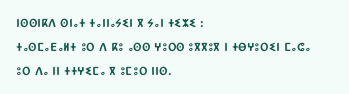ⵏⵙⵙⵏⴽⴷ ⵙⵏⴰⵜ ⵜⴰⵏⵏⴰⵢⵉⵏ ⴳ ⵢⴰⵏ ⵜⵉⵣⵉ :
ⵜⴰⵙⵎⴰⴹⴰⵍⵜ ⵓⵔ ⴷ ⴽⵓ ⴰⵙⵙ ⵖⵓⵔⵙ ⵓⴳⴳⵓⴳ ⵏ ⵜⴱⵖⵓⵔⵉⵏ ⵎⴰⵛⴰ ⵓⵔ ⴷⴰ ⵏⵏ ⵜⵜⵖⵉⵎⴰ ⴳ ⵓⵎⵓⵔ ⵏⵏⵙ.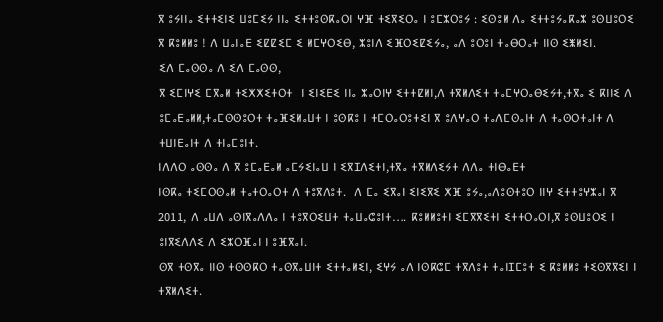ⴳ ⵓⵢⵏⵏⴰ ⵉⵜⵜⵉⵏⵉ ⵡⵓⵎⵉⵢ ⵏⵏⴰ ⵉⵜⵜⵓⵙⴽⴰⵔⵏ ⵖⴼ ⵜⵉⴳⵉⵔⴰ ⵏ ⵓⵎⵣⵔⵓⵢ : ⵉⵙⵓⵍ ⴷⴰ ⵉⵜⵜⵓⵢⴰⴽⴰⵣ ⵓⵙⵡⵓⵔⵉ ⴳ ⴽⵓⵍⵍⵓ ! ⴷ ⵡⴰⵏⴰⴹ ⵉⵇⵇⵉⵎ ⵉ ⵍⵎⵖⵔⵉⴱ, ⵣⵓⵏⴷ ⵉⴼⵔⵉⵇⵉⵢⴰ, ⴰⴷ ⵓⵔⵓⵏ ⵜⴰⴱⵔⴰⵜ ⵏⵏⵙ ⵉⵥⵍⵉⵏ.
ⵉⴷ ⵎⴰⵙⵙⴰ ⴷ ⵉⴷ ⵎⴰⵙⵙ,
ⴳ ⵉⵎⵏⵖⵉ ⵎⴳⴰⵍ ⵜⵉⵅⵅⵉⵜⵔⵜ  ⵏ ⵉⵏⵉⴹⵉ ⵏⵏⴰ ⵣⴰⵔⵏⵖ ⵉⵜⵜⵇⵍⵏ,ⴷ ⵜⴳⵍⴷⵉⵜ ⵜⴰⵎⵖⵔⴰⴱⵉⵢⵜ,ⵜⴳⴰ ⵉ ⴽⵏⵏⵉ ⴷ ⵓⵎⴰⴹⴰⵍⵍ,ⵜⴰⵎⵙⵙⵓⵔⵜ ⵜⴰⴼⵉⵍⴰⵡⵜ ⵏ ⵓⵙⴽⵓ ⵏ ⵜⵎⵔⴰⵔⵓⵜⵉⵏ ⴳ ⵓⴷⵖⴰⵔ ⵜⴰⴷⵎⵙⴰⵏⵜ ⴷ ⵜⴰⵙⵔⵜⴰⵏⵜ ⴷ ⵜⵡⵏⴹⴰⵏⵜ ⴷ ⵜⵏⴰⵎⵓⵏⵜ.
ⵏⴷⴷⵔ ⴰⵙⵙⴰ ⴷ ⴳ ⵓⵎⴰⴹⴰⵍ ⴰⵎⵢⵉⵏⴰⵡ ⵏ ⵉⴳⵊⴷⵉⵜⵏ,ⵜⴳⴰ ⵜⴳⵍⴷⵉⵢⵜ ⴷⴷⴰ ⵜⵏⴱⴰⴹⵜ
ⵏⵙⴽⴰ ⵜⵉⵎⵔⵙⴰⵍ ⵜⴰⵜⵔⴰⵔⵜ ⴷ ⵜⵓⴳⴷⵓⵜ.  ⴷ ⵎⴰ ⵉⴳⴰⵏ ⵉⵏⵉⴳⵉ ⵅⴼ ⵓⵢⴰ,ⴰⴷⵓⵙⵜⵓⵔ ⵏⵏⵖ ⵉⵜⵜⵓⵖⵣⴰⵏ ⴳ 2011, ⴷ ⴰⵡⴷ ⴰⵙⵏⴳⴰⴷⴷⴰ ⵏ ⵜⵓⴳⵔⵉⵡⵜ ⵜⴰⵡⴰⵛⵓⵏⵜ…. ⴽⵓⵍⵍⵓⵜⵏ ⵉⵎⴳⴳⵉⵜⵏ ⵉⵜⵜⵔⴰⵔⵏ,ⴳ ⵓⵙⵡⵓⵔⵉ ⵏ ⵓⵏⴳⵉⴷⴷⵉ ⴷ ⵉⵣⵔⴼⴰⵏ ⵏ ⵓⴼⴳⴰⵏ.
ⵙⴳ ⵜⵙⴳⴰ ⵏⵏⵙ ⵜⵙⵙⴽⵔ ⵜⴰⵙⴳⴰⵡⵏⵜ ⵉⵜⵜⴰⵍⵉⵏ, ⵉⵖⵢ ⴰⴷ ⵏⵙⴽⵛⵎ ⵜⴳⴷⵓⵜ ⵜⴰⵏⵊⵎⵓⵜ ⵉ ⴽⵓⵍⵍⵓ ⵜⵉⵙⴳⴳⵉⵏ ⵏ ⵜⴳⵍⴷⵉⵜ.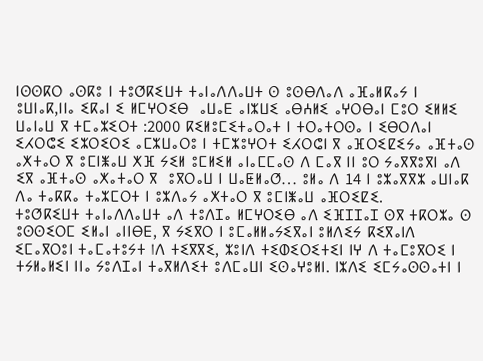ⵏⵙⵙⴽⵔ ⴰⵙⴽⵓ ⵏ ⵜⵓⵚⴽⵉⵡⵜ ⵜⴰⵏⴰⴷⴷⴰⵡⵜ ⵙ ⵓⵙⴱⴷⴰⴷ ⴰⴼⴰⵍⴽⴰⵢ ⵏ ⵓⵡⵏⴰⴽ,ⵏⵏⴰ ⵉⴽⴰⵏ ⵉ ⵍⵎⵖⵔⵉⴱ  ⴰⵡⴰⴹ ⴰⵏⵣⵡⵉ ⴰⴱⵄⵍⵉ ⴰⵖⵔⴱⴰⵏ ⵎⵓⵔ ⵉⵍⵍⵉ ⵡⴰⵏⴰⵡ ⴳ ⵜⵎⴰⵣⵉⵔⵜ :2000 ⴽⵉⵍⵓⵎⵉⵜⴰⵔⴰⵜ ⵏ ⵜⵔⴰⵜⵔⵙⴰ ⵏ ⵉⴱⵔⴷⴰⵏ ⵉⵃⵔⵛⵉ ⵉⵣⵔⵉⵔⵉ ⴰⵎⵣⵡⴰⵔⵓ ⵏ ⵜⵎⵣⵓⵖⵔⵜ ⵉⵃⵔⵛⵏ ⴳ ⴰⴼⵔⵉⵇⵉⵢⴰ ⴰⴼⵜⴰⵙ ⴰⵅⵜⴰⵔ ⴳ ⵓⵎⵏⵥⴰⵡ ⵅⴼ ⵢⵉⵍ ⵓⵎⵍⵉⵍ ⴰⵏⴰⵎⵎⴰⵙ ⴷ ⵎⴰⴳ ⵏⵏ ⵓⵔ ⵢⴰⴳⴳⵓⴳⵏ ⴰⴷ ⵉⴳ ⴰⴼⵜⴰⵙ ⴰⵅⴰⵜⴰⵔ ⴳ  ⵓⴳⵔⴰⵡ ⵏ ⵡⴰⵟⵍⴰⵚ… ⵓⵍⴰ ⴷ 14 ⵏ ⵓⵣⴰⴳⴳⵣ ⴰⵡⵏⴰⴽ ⴷⴰ ⵜⴰⴽⴽⴰ ⵜⴰⵣⵎⵔⵜ ⵏ ⵓⵣⴷⴰⵢ ⴰⵅⵜⴰⵔ ⴳ ⵓⵎⵏⵥⴰⵡ ⴰⴼⵔⵉⵇⵉ.
ⵜⵓⵚⴽⵉⵡⵜ ⵜⴰⵏⴰⴷⴷⴰⵡⵜ ⴰⴷ ⵜⵓⴷⵊⴰ ⵍⵎⵖⵔⵉⴱ ⴰⴷ ⵉⴼⵊⵊⴰⵊ ⵙⴳ ⵜⴽⵔⵣⴰ ⵙ ⵓⵙⵙⵉⵔⵎ ⵉⵍⴰⵏ ⴰⵏⵏⴱⴹ, ⴳ ⵢⵉⴳⵔ ⵏ ⵓⵎⴰⵍⵍⴰⵢⵉⴳⴰⵏ ⵓⵍⴷⵉⵢ ⴽⵉⴳⴰⵏⴷ ⵉⵎⴰⴳⵔⵓⵏ ⵜⴰⵎⴰⵜⵓⵢⵜ اⴷ ⵜⵉⴳⴳⵉ, ⵣⵓⵏⴷ ⵜⵉⵀⵉⵔⵉⵜⵉⵏ ⵏⵖ ⴷ ⵜⴰⵎⵓⴳⵔⵉ ⵏ ⵜⵢⵍⴰⵍⵉⵏ ⵏⵏⴰ ⵢⵓⴷⵊⴰⵏ ⵜⴰⴳⵍⴷⵉⵜ ⵓⴷⵎⴰⵡⵏ ⵉⵙⴰⵖⵓⵍⵏ. ⵏⵣⴷⵉ ⵉⵎⵢⴰⵙⵙⴰⵜⵏ ⵏ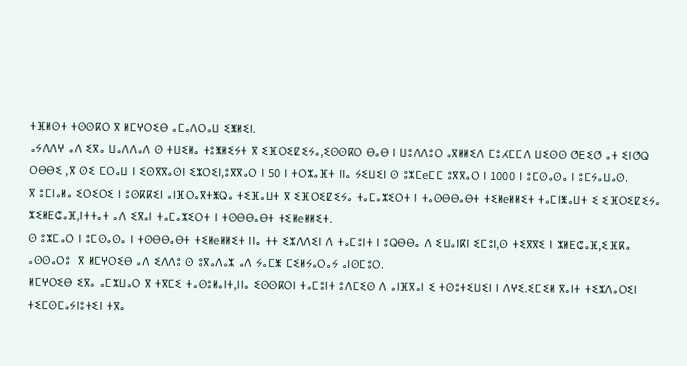ⵜⴼⵍⵙⵜ ⵜⵙⵙⴽⵔ ⴳ ⵍⵎⵖⵔⵉⴱ ⴰⵎⴰⴷⵔⴰⵡ ⵉⵥⵍⵉⵏ.
ⴰⵢⴷⴷⵖ ⴰⴷ ⵉⴳⴰ ⵡⴰⴷⴷⴰⴷ ⵙ ⵜⵡⵉⵍⴰ ⵜⵓⵥⵍⵉⵢⵜ ⴳ ⵉⴼⵔⵉⵇⵉⵢⴰ,ⵉⵙⵙⴽⵔ ⴱⴰⴱ ⵏ ⵡⵓⴷⴷⵓⵔ ⴰⴳⵍⵍⵉⴷ ⵎⵓⵃⵎⵎⴷ ⵡⵉⵙⵙ ⵚⴹⵉⵚ ⴰⵜ ⵉⵏⵚⵕ ⵔⴱⴱⵉ ,ⴳ ⵙⵉ ⵎⵔⴰⵡ ⵏ ⵉⵙⴳⴳⴰⵙⵏ ⵉⵣⵔⵉⵏ,ⵓⴳⴳⴰⵔ ⵏ 50 ⵏ ⵜⵔⵣⴰⴼⵜ ⵏⵏⴰ ⵢⵉⵡⵉⵏ ⵙ ⵓⵣⵎeⵎⵎ ⵓⴳⴳⴰⵔ ⵏ 1000 ⵏ ⵓⵎⵙⴰⵙⴰ ⵏ ⵓⵎⵢⴰⵡⴰⵙ.
ⴳ ⵓⵎⵏⴰⵍⴰ ⵉⵔⵉⵔⵉ ⵏ ⵓⵙⴽⴽⵉⵏ ⴰⵏⴼⵔⴰⴳⵜⵥⵕⴰ ⵜⵉⴼⴰⵡⵜ ⴳ ⵉⴼⵔⵉⵇⵉⵢⴰ ⵜⴰⵎⴰⵣⵉⵔⵜ ⵏ ⵜⴰⵙⴱⴱⴰⴱⵜ ⵜⵉⵍeⵍⵍⵉⵜ ⵜⴰⵎⵏⵥⴰⵡⵜ ⵉ ⵉⴼⵔⵉⵇⵉⵢⴰ ⵣⵉⵍEⵛⴰⴼ,ⵏⵜⵜⴰⵜ ⴰⴷ ⵉⴳⴰⵏ ⵜⴰⵎⴰⵣⵉⵔⵜ ⵏ ⵜⵙⴱⴱⴰⴱⵜ ⵜⵉⵍeⵍⵍⵉⵜ.
ⵙ ⵓⵣⵎⴰⵔ ⵏ ⵓⵎⵙⴰⵙⴰ ⵏ ⵜⵙⴱⴱⴰⴱⵜ ⵜⵉⵍeⵍⵍⵉⵜ ⵏⵏⴰ ⵜⵜ ⵉⵣⴷⴷⵉⵏ ⴷ ⵜⴰⵎⵓⵏⵜ ⵏ ⵓⵕⴱⴱⴰ ⴷ ⵉⵡⴰⵏⴽⵏ ⵉⵎⵓⵏ,ⵙ ⵜⵉⴳⴳⵉ ⵏ ⵣⵍEⵛⴰⴼ,ⵉⴼⴽⴰ ⴰⵙⵙⴰⵔⵓ  ⴳ ⵍⵎⵖⵔⵉⴱ ⴰⴷ ⵉⴷⴷⵓ ⵙ ⵓⴳⴰⴷⴰⵣ ⴰⴷ ⵢⴰⵎⵥ ⵎⵉⵍⵢⴰⵔⴰⵢ ⴰⵏⵙⵎⵓⵔ.
ⵍⵎⵖⵔⵉⴱ ⵉⴳⴰ ⴰⵎⵣⵡⴰⵔ ⴳ ⵜⴳⵎⵉ ⵜⴰⵙⵓⵍⴰⵏⵜ,ⵏⵏⴰ ⵉⵙⵙⴽⵔⵏ ⵜⴰⵎⵓⵏⵜ ⵓⴷⵎⵉⵙ ⴷ ⴰⵏⴼⴳⴰⵏ ⵉ ⵜⵙⵓⵜⵉⵡⵉⵏ ⵏ ⴷⵖⵉ.ⵉⵎⵉⵍ ⴳⴰⵏⵜ ⵜⵉⵣⴷⴰⵔⵉⵏ ⵜⵉⵎⵙⵎⴰⵢⵏⵓⵜⵉⵏ ⵜⴳⴰ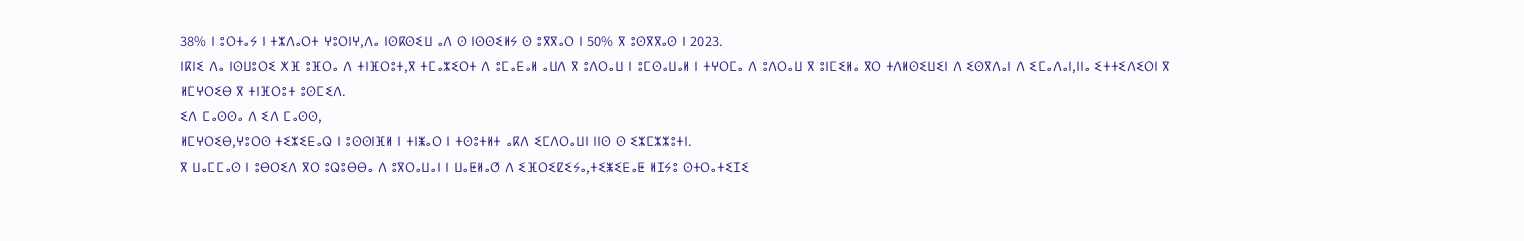38% ⵏ ⵓⵔⵜⴰⵢ ⵏ ⵜⵣⴷⴰⵔⵜ ⵖⵓⵔⵏⵖ,ⴷⴰ ⵏⵙⴽⵙⵉⵡ ⴰⴷ ⵙ ⵏⵙⵙⵉⵍⵢ ⵙ ⵓⴳⴳⴰⵔ ⵏ 50% ⴳ ⵓⵙⴳⴳⴰⵙ ⵏ 2023.
ⵏⴽⵏⵉ ⴷⴰ ⵏⵙⵡⵓⵔⵉ ⵅⴼ ⵓⴼⵔⴰ ⴷ ⵜⵏⴼⵔⵓⵜ,ⴳ ⵜⵎⴰⵣⵉⵔⵜ ⴷ ⵓⵎⴰⴹⴰⵍ ⴰⵡⴷ ⴳ ⵓⴷⵔⴰⵡ ⵏ ⵓⵎⵙⴰⵡⴰⵍ ⵏ ⵜⵖⵔⵎⴰ ⴷ ⵓⴷⵔⴰⵡ ⴳ ⵓⵏⵎⵉⵍⴰ ⴳⵔ ⵜⴷⵍⵙⵉⵡⵉⵏ ⴷ ⵉⵙⴳⴷⴰⵏ ⴷ ⵉⵎⴰⴷⴰⵏ,ⵏⵏⴰ ⵉⵜⵜⵉⴷⵉⵔⵏ ⴳ ⵍⵎⵖⵔⵉⴱ ⴳ ⵜⵏⴼⵔⵓⵜ ⵓⵙⵎⵉⴷ.
ⵉⴷ ⵎⴰⵙⵙⴰ ⴷ ⵉⴷ ⵎⴰⵙⵙ,
ⵍⵎⵖⵔⵉⴱ,ⵖⵓⵔⵙ ⵜⵉⵣⵉⴹⴰⵕ ⵏ ⵓⵙⵙⵏⴼⵍ ⵏ ⵜⵏⵥⴰⵔ ⵏ ⵜⵙⵓⵜⵍⵜ ⴰⴽⴷ ⵉⵎⴷⵔⴰⵡⵏ ⵏⵏⵙ ⵙ ⵉⵣⵎⵣⵣⵓⵜⵏ.
ⴳ ⵡⴰⵎⵎⴰⵙ ⵏ ⵓⴱⵔⵉⴷ ⴳⵔ ⵓⵕⵓⴱⴱⴰ ⴷ ⵓⴳⵔⴰⵡⴰⵏ ⵏ ⵡⴰⵟⵍⴰⵚ ⴷ ⵉⴼⵔⵉⵇⵉⵢⴰ,ⵜⵉⵥⵉⴹⴰⵟ ⵍⵊⵢⵓ ⵙⵜⵔⴰⵜⵉⵊⵉ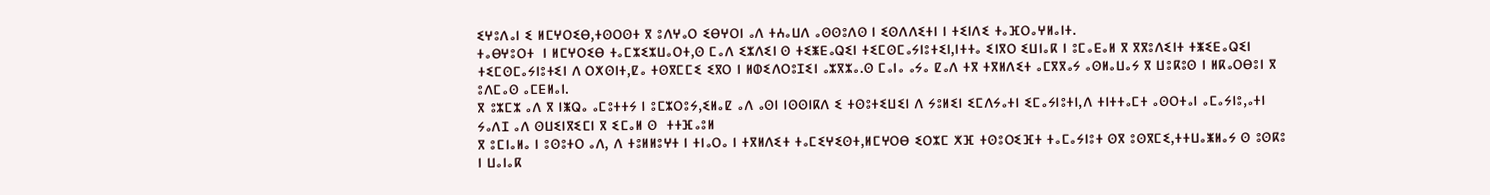ⵉⵖⵓⴷⴰⵏ ⵉ ⵍⵎⵖⵔⵉⴱ,ⵜⵙⵔⵙⵜ ⴳ ⵓⴷⵖⴰⵔ ⵉⴱⵖⵔⵏ ⴰⴷ ⵜⵄⴰⵡⴷ ⴰⵙⵙⵓⴷⵙ ⵏ ⵉⵙⴷⴷⵉⵜⵏ ⵏ ⵜⵉⵏⴷⵉ ⵜⴰⴼⵔⴰⵖⵍⴰⵏⵜ.
ⵜⴰⴱⵖⵓⵔⵜ  ⵏ ⵍⵎⵖⵔⵉⴱ ⵜⴰⵎⵣⵉⵣⵡⴰⵔⵜ,ⵙ ⵎⴰⴷ ⵉⵣⴷⵉⵏ ⵙ ⵜⵉⵥⴹⴰⵕⵉⵏ ⵜⵉⵎⵙⵎⴰⵢⵏⵓⵜⵉⵏ,ⵏⵜⵜⴰ ⵉⵏⴳⵔ ⵉⵡⵏⴰⴽ ⵏ ⵓⵎⴰⴹⴰⵍ ⴳ ⴳⴳⵓⴷⵉⵏⵜ ⵜⵥⵉⴹⴰⵕⵉⵏ ⵜⵉⵎⵙⵎⴰⵢⵏⵓⵜⵉⵏ ⴷ ⵔⵅⵙⵏⵜ,ⵇⴰ ⵜⵙⴳⵎⵎⵉ ⵉⴳⵔ ⵏ ⵍⵀⵉⴷⵔⵓⵊⵉⵏ ⴰⵣⴳⵣⴰ.ⵙ ⵎⴰⵏⴰ ⴰⵢⴰ ⵇⴰⴷ ⵜⴳ ⵜⴳⵍⴷⵉⵜ ⴰⵎⴳⴳⴰⵢ ⴰⵙⵍⴰⵡⴰⵢ ⴳ ⵡⵓⴽⵓⵙ ⵏ ⵍⴽⴰⵔⴱⵓⵏ ⴳ ⵓⴷⵎⴰⵙ ⴰⵎⴹⵍⴰⵏ.
ⴳ ⵓⵣⵎⵣ ⴰⴷ ⴳ ⵏⵥⵕⴰ ⴰⵎⵓⵜⵜⵢ ⵏ ⵓⵎⵣⵔⵓⵢ,ⵉⵍⴰⵇ ⴰⴷ ⴰⵙⵏ ⵏⵙⵙⵏⴽⴷ ⵉ ⵜⵙⵓⵜⵉⵡⵉⵏ ⴷ ⵢⵓⵍⵉⵏ ⵉⵎⴷⵢⴰⵜⵏ ⵉⵎⴰⵢⵏⵓⵜⵏ,ⴷ ⵜⵏⵜⵜⴰⵎⵜ ⴰⵙⵔⵜⴰⵏ ⴰⵎⴰⵢⵏⵓ,ⴰⵜⵏ ⵢⴰⴷⵊ ⴰⴷ ⵙⵡⵉⵏⴳⵉⵎⵏ ⴳ ⵉⵎⴰⵍ ⵙ  ⵜⵜⴼⴰⵓⵍ
ⴳ ⵓⵎⵏⴰⵍⴰ ⵏ ⵓⵙⵓⵜⵔ ⴰⴷ, ⴷ ⵜⵓⵍⵍⵓⵖⵜ ⵏ ⵜⵏⴰⵔⴰ ⵏ ⵜⴳⵍⴷⵉⵜ ⵜⴰⵎⵉⵖⵉⵙⵜ,ⵍⵎⵖⵔⴱ ⵉⵔⵣⵎ ⵅⴼ ⵜⵙⵓⵔⵉⴼⵜ ⵜⴰⵎⴰⵢⵏⵓⵜ ⵙⴳ ⵓⵙⴳⵎⵉ,ⵜⵜⵡⴰⵥⵍⴰⵢ ⵙ ⵓⵙⴽⵓ ⵏ ⵡⴰⵏⴰⴽ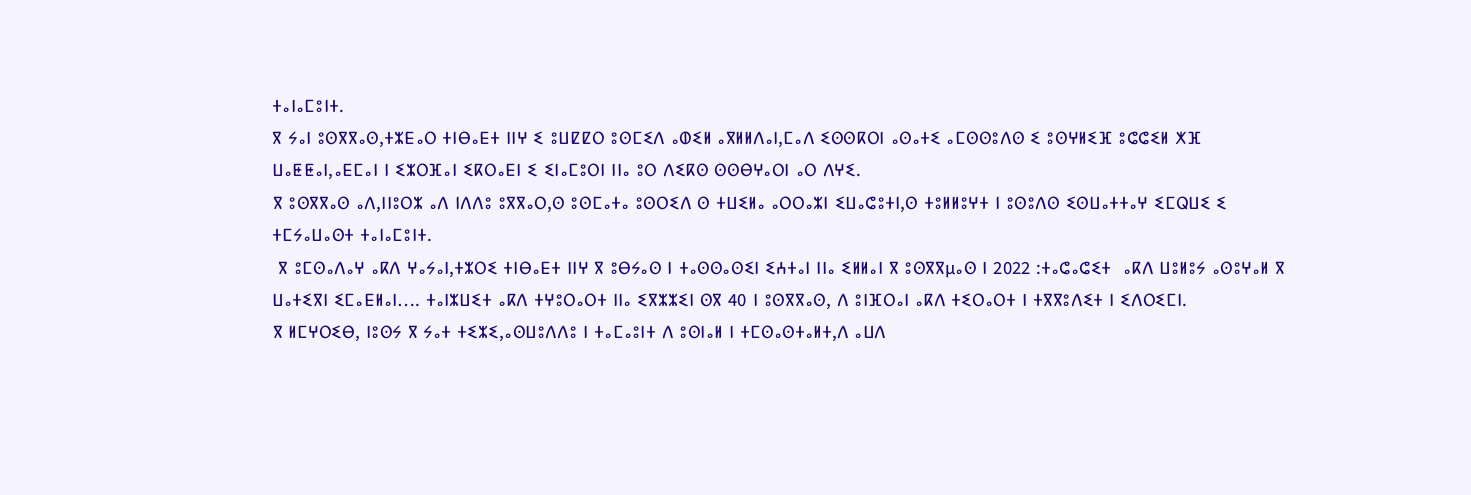ⵜⴰⵏⴰⵎⵓⵏⵜ.
ⴳ ⵢⴰⵏ ⵓⵙⴳⴳⴰⵙ,ⵜⵣⴹⴰⵔ ⵜⵏⴱⴰⴹⵜ ⵏⵏⵖ ⵉ ⵓⵡⵇⵇⵔ ⵓⵙⵎⵉⴷ ⴰⵀⵉⵍ ⴰⴳⵍⵍⴷⴰⵏ,ⵎⴰⴷ ⵉⵙⵙⴽⵔⵏ ⴰⵙⴰⵜⵉ ⴰⵎⵙⵙⵓⴷⵙ ⵉ ⵓⵙⵖⵍⵉⴼ ⵓⵛⵛⵉⵍ ⵅⴼ ⵡⴰⵟⵟⴰⵏ,ⴰⴹⵎⴰⵏ ⵏ ⵉⵣⵔⴼⴰⵏ ⵉⴽⵔⴰⴹⵏ ⵉ ⵉⵏⴰⵎⵓⵔⵏ ⵏⵏⴰ ⵓⵔ ⴷⵉⴽⵙ ⵙⵙⴱⵖⴰⵔⵏ ⴰⵔ ⴷⵖⵉ.
ⴳ ⵓⵙⴳⴳⴰⵙ ⴰⴷ,ⵏⵏⵓⵔⵣ ⴰⴷ ⵏⴷⴷⵓ ⵓⴳⴳⴰⵔ,ⵙ ⵓⵙⵎⴰⵜⴰ ⵓⵙⵔⵉⴷ ⵙ ⵜⵡⵉⵍⴰ ⴰⵔⵔⴰⵣⵏ ⵉⵡⴰⵛⵓⵜⵏ,ⵙ ⵜⵓⵍⵍⵓⵖⵜ ⵏ ⵓⵙⵓⴷⵙ ⵉⵙⵡⴰⵜⵜⴰⵖ ⵉⵎⵕⵡⵉ ⵉ ⵜⵎⵢⴰⵡⴰⵙⵜ ⵜⴰⵏⴰⵎⵓⵏⵜ.
 ⴳ ⵓⵎⵙⴰⴷⴰⵖ ⴰⴽⴷ ⵖⴰⵢⴰⵏ,ⵜⵣⵔⵉ ⵜⵏⴱⴰⴹⵜ ⵏⵏⵖ ⴳ ⵓⴱⵢⴰⵙ ⵏ ⵜⴰⵙⵙⴰⵙⵉⵏ ⵉⵄⵜⴰⵏ ⵏⵏⴰ ⵉⵍⵍⴰⵏ ⴳ ⵓⵙⴳⴳµⴰⵙ ⵏ 2022 :ⵜⴰⵛⴰⵛⵉⵜ  ⴰⴽⴷ ⵡⵓⵍⵓⵢ ⴰⵙⵓⵖⴰⵍ ⴳ ⵡⴰⵜⵉⴳⵏ ⵉⵎⴰⴹⵍⴰⵏ…. ⵜⴰⵏⵣⵡⵉⵜ ⴰⴽⴷ ⵜⵖⵓⵔⴰⵔⵜ ⵏⵏⴰ ⵉⴳⵣⵣⵉⵏ ⵙⴳ 40 ⵏ ⵓⵙⴳⴳⴰⵙ, ⴷ ⵓⵏⴼⵔⴰⵏ ⴰⴽⴷ ⵜⵉⵔⴰⵔⵜ ⵏ ⵜⴳⴳⵓⴷⵉⵜ ⵏ ⵉⴷⵔⵉⵎⵏ.
ⴳ ⵍⵎⵖⵔⵉⴱ, ⵏⵓⵙⵢ ⴳ ⵢⴰⵜ ⵜⵉⵣⵉ,ⴰⵙⵡⵓⴷⴷⵓ ⵏ ⵜⴰⵎⴰⵓⵏⵜ ⴷ ⵓⵙⵏⴰⵍ ⵏ ⵜⵎⵙⴰⵙⵜⴰⵍⵜ,ⴷ ⴰⵡⴷ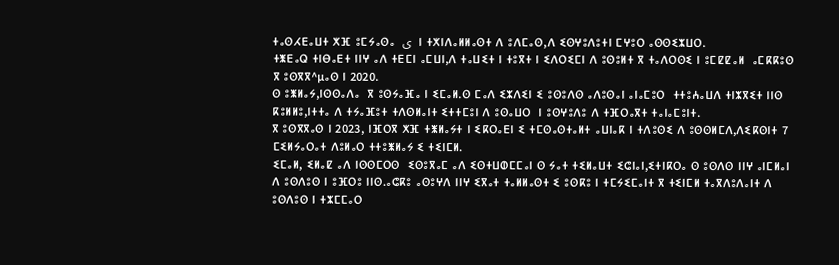ⵜⴰⵙⵃⴹⴰⵡⵜ ⵅⴼ ⵓⵎⵢⴰⵙⴰ  ى  ⵏ ⵜⵅⵏⴷⴰⵍⵍⴰⵙⵜ ⴷ ⵓⴷⵎⴰⵙ,ⴷ ⵉⵙⵖⵓⴷⵓⵜⵏ ⵎⵖⵓⵔ ⴰⵙⵙⵉⵣⵡⵔ.
ⵜⵥⴹⴰⵕ ⵜⵏⴱⴰⴹⵜ ⵏⵏⵖ ⴰⴷ ⵜⴹⵎⵏ ⴰⵎⵡⵏ,ⴷ ⵜⴰⵡⵉⵜ ⵏ ⵜⵓⴳⵜ ⵏ ⵉⴷⵔⵉⵎⵏ ⴷ ⵓⵙⵓⵍⵜ ⴳ ⵜⴰⴷⵔⵙⵉ ⵏ ⵓⵎⵇⵇⴰⵍ  ⴰⵎⴽⴽⵓⵙ ⴳ ⵓⵙⴳⴳ^µⴰⵙ ⵏ 2020.
ⵙ ⵓⵥⵍⴰⵢ,ⵏⵙⵙⴰⴷⴰ  ⴳ ⵓⵙⵢⴰⴼⴰ ⵏ ⵉⵎⴰⵍ.ⵙ ⵎⴰⴷ ⵉⵣⴷⵉⵏ ⵉ ⵓⵙⵓⴷⵙ ⴰⴷⵓⵙⴰⵏ ⴰⵏⴰⵎⵓⵔ  ⵜⵜⵓⵄⴰⵡⴷ ⵜⵏⵣⴳⵉⵜ ⵏⵏⵙ ⴽⵓⵍⵍⵓ,ⵏⵜⵜⴰ ⴷ ⵜⵢⴰⴼⵓⵜ ⵜⴷⵙⵍⴰⵏⵜ ⵉⵜⵜⵎⵓⵏ ⴷ ⵓⵙⴰⵡⵔ  ⵏ ⵓⵙⵖⵓⴷⵓ ⴷ ⵜⴼⵔⴰⴳⵜ ⵜⴰⵏⴰⵎⵓⵏⵜ.
ⴳ ⵓⵙⴳⴳⴰⵙ ⵏ 2023, ⵏⴼⵔⴳ ⵅⴼ ⵜⵥⵍⴰⵢⵜ ⵏ ⵉⴽⵔⴰⴹⵏ ⵉ ⵜⵎⵙⴰⵙⵜⴰⵍⵜ ⴰⵡⵏⴰⴽ ⵏ ⵜⴷⵓⵙⵉ ⴷ ⵓⵙⵙⵍⵎⴷ,ⴷⵉⴽⵙⵏⵜ 7 ⵎⵉⵍⵢⴰⵔⴰⵜ ⴷⵓⵍⴰⵔ ⵜⵜⵓⵥⵍⴰⵢ ⵉ ⵜⵉⵏⵎⵍ.
ⵉⵎⴰⵍ, ⵉⵍⴰⵇ ⴰⴷ ⵏⵙⵙⵎⵔⵙ  ⵉⵙⵓⴳⴰⵎ ⴰⴷ ⵉⵙⵜⵡⵀⵎⵎⴰⵏ ⵙ ⵢⴰⵜ ⵜⵉⵍⴰⵡⵜ ⵉⵛⵏⴰⵏ,ⵉⵜⵏⴽⵔⴰ ⵙ ⵓⵙⴷⵙ ⵏⵏⵖ ⴰⵏⵎⵍⴰⵏ  ⴷ ⵓⵙⴷⵓⵙ ⵏ ⵓⴼⵔⵓ ⵏⵏⵙ.ⴰⵛⴽⵓ ⴰⵙⵓⵖⴷ ⵏⵏⵖ ⵉⴳⴰⵜ ⵜⴰⵍⵍⴰⵙⵜ ⵉ ⵓⵙⴽⵓ ⵏ ⵜⵎⵢⵉⵎⴰⵏⵜ ⴳ ⵜⵉⵏⵎⵍ ⵜⴰⴳⴷⵓⴷⴰⵏⵜ ⴷ ⵓⵙⴷⵓⵙ ⵏ ⵜⵣⵎⵎⴰⵔ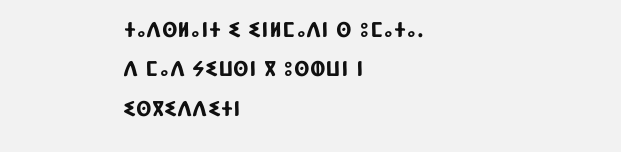ⵜⴰⴷⵙⵍⴰⵏⵜ ⵉ ⵉⵏⵍⵎⴰⴷⵏ ⵙ ⵓⵎⴰⵜⴰ.
ⴷ ⵎⴰⴷ ⵢⵉⵡⵙⵏ ⴳ ⵓⵙⵀⵡⵏ ⵏ ⵉⵙⴳⵉⴷⴷⵉⵜⵏ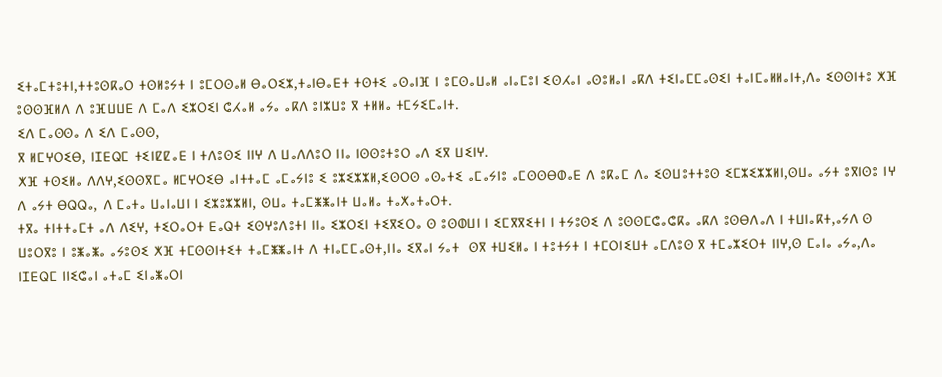ⵉⵜⴰⵎⵜⵓⵜⵏ,ⵜⵜⵓⵙⴽⴰⵔ ⵜⵙⵍⵓⵢⵜ ⵏ ⵓⵎⵔⵙⴰⵍ ⴱⴰⵔⵉⵣ,ⵜⴰⵏⴱⴰⴹⵜ ⵜⵙⵜⵉ ⴰⵙⴰⵏⴼ ⵏ ⵓⵎⵙⴰⵡⴰⵍ ⴰⵏⴰⵎⵓⵏ ⵉⵙⵃⴰⵏ ⴰⵙⵓⵍⴰⵏ ⴰⴽⴷ ⵜⵉⵏⴰⵎⵎⴰⵙⵉⵏ ⵜⴰⵏⵎⴰⵍⵍⴰⵏⵜ,ⴷⴰ ⵉⵙⵙⵏⵜⵓ ⵅⴼ ⵓⵙⵙⴼⵍⴷ ⴷ ⵓⴼⵡⵡⴹ ⴷ ⵎⴰⴷ ⵉⵣⵔⵉⵏ ⵛⵃⴰⵍ ⴰⵢⴰ ⴰⴽⴷ ⵓⵏⵣⵡⵓ ⴳ ⵜⵍⵍⴰ ⵜⵎⵢⵉⵎⴰⵏⵜ.
ⵉⴷ ⵎⴰⵙⵙⴰ ⴷ ⵉⴷ ⵎⴰⵙⵙ,
ⴳ ⵍⵎⵖⵔⵉⴱ, ⵏⵊⴹⵕⵎ ⵜⵉⵏⵇⵇⴰⴹ ⵏ ⵜⴷⵓⵙⵉ ⵏⵏⵖ ⴷ ⵡⴰⴷⴷⵓⵔ ⵏⵏⴰ ⵏⵙⵙⵓⵜⵓⵔ ⴰⴷ ⵉⴳ ⵡⵉⵏⵖ.
ⵅⴼ ⵜⵙⵉⵍⴰ ⴷⴷⵖ,ⵉⵙⵙⴳⵎⴰ ⵍⵎⵖⵔⵉⴱ ⴰⵏⵜⵜⴰⵎ ⴰⵎⴰⵢⵏⵓ ⵉ ⵓⵣⵉⵣⵣⵍ,ⵉⵙⵔⵙ ⴰⵙⴰⵜⵉ ⴰⵎⴰⵢⵏⵓ ⴰⵎⵙⵙⴱⵀⴰⴹ ⴷ ⵓⴽⴰⵎ ⴷⴰ ⵉⵙⵡⵓⵜⵜⵓⵙ ⵉⵎⵣⵉⵣⵣⵍⵏ,ⵙⵡⴰ ⴰⵢⵜ ⵓⴳⵏⵙⵓ ⵏⵖ ⴷ ⴰⵢⵜ ⴱⵕⵕⴰ, ⴷ ⵎⴰⵜⴰ ⵡⴰⵏⴰⵡⵏ ⵏ ⵉⵣⵓⵣⵣⵍⵏ, ⵙⵡⴰ ⵜⴰⵎⵥⵥⴰⵏⵜ ⵡⴰⵍⴰ ⵜⴰⵅⴰⵜⴰⵔⵜ.
ⵜⴳⴰ ⵜⵏⵜⵜⴰⵎⵜ ⴰⴷ ⴷⵉⵖ, ⵜⵉⵔⴰⵔⵜ ⴹⴰⵕⵜ ⵉⵙⵖⵓⴷⵓⵜⵏ ⵏⵏⴰ ⵉⵣⵔⵉⵏ ⵜⵉⴳⵉⵔⴰ ⵙ ⵓⵙⵀⵡⵏ ⵏ ⵉⵎⴳⴳⵉⵜⵏ ⵏ ⵜⵢⵓⵙⵉ ⴷ ⵓⵙⵙⵎⵛⴰⵛⴽⴰ ⴰⴽⴷ ⵓⵙⴱⴷⴰⴷ ⵏ ⵜⵡⵏⴰⴽⵜ,ⴰⵢⴷ ⵙ ⵡⵓⵔⴳⵓ ⵏ ⵓⵥⴰⵥⴰ ⴰⵢⵓⵙⵉ ⵅⴼ ⵜⵎⵙⵙⵏⵜⵉⵜ ⵜⴰⵎⵥⵥⴰⵏⵜ ⴷ ⵜⵏⴰⵎⵎⴰⵙⵜ,ⵏⵏⴰ ⵉⴳⴰⵏ ⵢⴰⵜ  ⵙⴳ ⵜⵡⵉⵍⴰ ⵏ ⵜⵓⵜⵢⵜ ⵏ ⵜⵎⵔⵏⵉⵡⵜ ⴰⵎⴷⵓⵙ ⴳ ⵜⵎⴰⵣⵉⵔⵜ ⵏⵏⵖ,ⵙ ⵎⴰⵏⴰ ⴰⵢⴰ,ⴷⴰ ⵏⵊⴹⵕⵎ ⵏⵏⵉⵛⴰⵏ ⴰⵜⴰⵎ ⵉⵏⴰⵥⴰⵔⵏ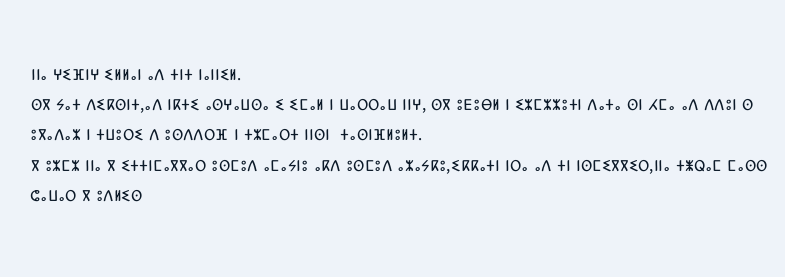ⵏⵏⴰ ⵖⵉⴼⵏⵖ ⵉⵍⵍⴰⵏ ⴰⴷ ⵜⵏⵜ ⵏⴰⵏⵏⵉⵍ.
ⵙⴳ ⵢⴰⵜ ⴷⵉⴽⵙⵏⵜ,ⴰⴷ ⵏⴽⵜⵉ ⴰⵙⵖⴰⵡⵙⴰ ⵉ ⵉⵎⴰⵍ ⵏ ⵡⴰⵔⵔⴰⵡ ⵏⵏⵖ, ⵙⴳ ⵓⴹⵓⴱⵍ ⵏ ⵉⵣⵎⵣⵣⵓⵜⵏ ⴷⴰⵜⴰ ⵙⵏ ⵃⵎⴰ ⴰⴷ ⴷⴷⵓⵏ ⵙ ⵓⴳⴰⴷⴰⵣ ⵏ ⵜⵡⵓⵔⵉ ⴷ ⵓⵙⴷⴷⵔⴼ ⵏ ⵜⵣⵎⴰⵔⵜ ⵏⵏⵙⵏ  ⵜⴰⵙⵏⴼⵍⵓⵍⵜ.
ⴳ ⵓⵣⵎⵣ ⵏⵏⴰ ⴳ ⵉⵜⵜⵏⵎⴰⴳⴳⴰⵔ ⵓⵙⵎⵓⴷ ⴰⵎⴰⵢⵏⵓ ⴰⴽⴷ ⵓⵙⵎⵓⴷ ⴰⵣⴰⵢⴽⵓ,ⵉⴽⴽⴰⵜⵏ ⵏⵔⴰ ⴰⴷ ⵜⵏ ⵏⵙⵎⵉⴳⴳⵉⵔ,ⵏⵏⴰ ⵜⵥⵕⴰⵎ ⵎⴰⵙⵙ ⵛⴰⵡⴰⵔ ⴳ ⵓⴷⵍⵉⵙ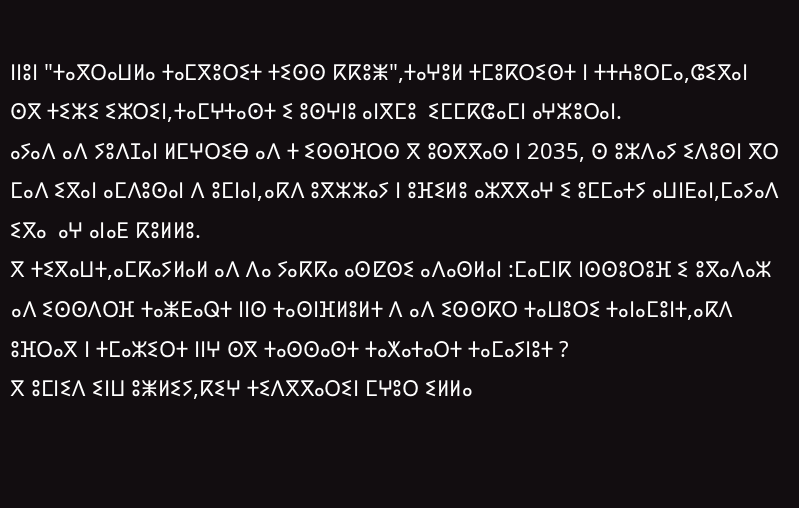ⵏⵏⵓⵏ "ⵜⴰⴳⵔⴰⵡⵍⴰ ⵜⴰⵎⴳⵓⵔⵉⵜ ⵜⵉⵙⵙ ⴽⴽⵓⵥ",ⵜⴰⵖⵓⵍ ⵜⵎⵓⴽⵔⵉⵙⵜ ⵏ ⵜⵜⵄⵓⵔⵎⴰ,ⵛⵉⴳⴰⵏ ⵙⴳ ⵜⵉⵣⵉ ⵉⵣⵔⵉⵏ,ⵜⴰⵎⵖⵜⴰⵙⵜ ⵉ ⵓⵙⵖⵏⵓ ⴰⵏⴳⵎⵓ  ⵉⵎⵎⴽⵛⴰⵎⵏ ⴰⵖⵣⵓⵔⴰⵏ.
ⴰⵢⴰⴷ ⴰⴷ ⵢⵓⴷⵊⴰⵏ ⵍⵎⵖⵔⵉⴱ ⴰⴷ ⵜ ⵉⵙⵙⴼⵔⵙ ⴳ ⵓⵙⴳⴳⴰⵙ ⵏ 2035, ⵙ ⵓⵣⴷⴰⵢ ⵉⴷⵓⵙⵏ ⴳⵔ ⵎⴰⴷ ⵉⴳⴰⵏ ⴰⵎⴷⵓⵙⴰⵏ ⴷ ⵓⵎⵏⴰⵏ,ⴰⴽⴷ ⵓⴳⵣⵣⴰⵢ ⵏ ⵓⴼⵉⵍⵓ ⴰⵣⴳⴳⴰⵖ ⵉ ⵓⵎⵎⴰⵜⵢ ⴰⵡⵏⴹⴰⵏ,ⵎⴰⵢⴰⴷ ⵉⴳⴰ  ⴰⵖ ⴰⵏⴰⴹ ⴽⵓⵍⵍⵓ.
ⴳ ⵜⵉⴳⴰⵡⵜ,ⴰⵎⴽⴰⵢⵍⴰⵍ ⴰⴷ ⴷⴰ ⵢⴰⴽⴽⴰ ⴰⵙⵇⵙⵉ ⴰⴷⴰⵙⵍⴰⵏ :ⵎⴰⵎⵏⴽ ⵏⵙⵙⵓⵔⵓⴼ ⵉ ⵓⴳⴰⴷⴰⵣ ⴰⴷ ⵉⵙⵙⴷⵔⴼ ⵜⴰⵥⴹⴰⵕⵜ ⵏⵏⵙ ⵜⴰⵙⵏⴼⵍⵓⵍⵜ ⴷ ⴰⴷ ⵉⵙⵙⴽⵔ ⵜⴰⵡⵓⵔⵉ ⵜⴰⵏⴰⵎⵓⵏⵜ,ⴰⴽⴷ ⵓⴼⵔⴰⴳ ⵏ ⵜⵎⴰⵣⵉⵔⵜ ⵏⵏⵖ ⵙⴳ ⵜⴰⵙⵙⴰⵙⵜ ⵜⴰⵅⴰⵜⴰⵔⵜ ⵜⴰⵎⴰⵢⵏⵓⵜ ?
ⴳ ⵓⵎⵏⵉⴷ ⵉⵏⵡ ⵓⵥⵍⵉⵢ,ⴽⵉⵖ ⵜⵉⴷⴳⴳⴰⵔⵉⵏ ⵎⵖⵓⵔ ⵉⵍⵍⴰ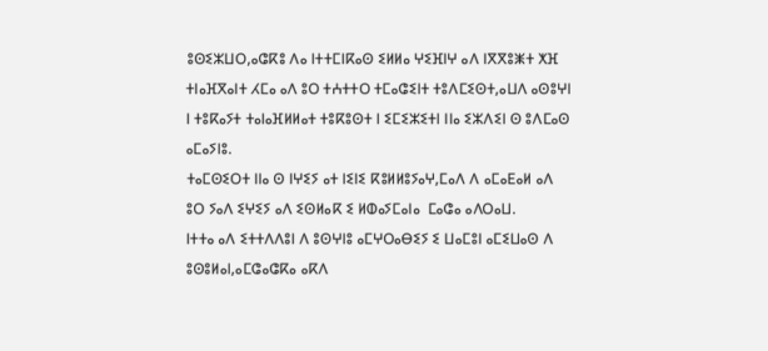ⵓⵙⵉⵣⵡⵔ,ⴰⵛⴽⵓ ⴷⴰ ⵏⵜⵜⵎⵏⴽⴰⵙ ⵉⵍⵍⴰ ⵖⵉⴼⵏⵖ ⴰⴷ ⵏⴳⴳⵓⵥⵜ ⵅⴼ ⵜⵏⴰⴼⴳⴰⵏⵜ ⵃⵎⴰ ⴰⴷ ⵓⵔ ⵜⵄⵜⵜⵔ ⵜⵎⴰⵛⵉⵏⵜ ⵜⵓⴷⵎⵉⵙⵜ,ⴰⵡⴷ ⴰⵙⵓⵖⵏ ⵏ ⵜⵓⴽⴰⵢⵜ ⵜⴰⵏⴰⴼⵍⵍⴰⵜ ⵜⵓⴽⵓⵙⵜ ⵏ ⵉⵎⵉⵣⵉⵜⵏ ⵏⵏⴰ ⵉⵣⴷⵉⵏ ⵙ ⵓⴷⵎⴰⵙ ⴰⵎⴰⵢⵏⵓ.
ⵜⴰⵎⵙⵉⵔⵜ ⵏⵏⴰ ⵙ ⵏⵖⵉⵢ ⴰⵜ ⵏⵉⵏⵉ ⴽⵓⵍⵍⵓⵢⴰⵖ,ⵎⴰⴷ ⴷ ⴰⵎⴰⴹⴰⵍ ⴰⴷ ⵓⵔ ⵢⴰⴷ ⵉⵖⵉⵢ ⴰⴷ ⵉⵙⵍⴰⴽ ⵉ ⵍⵀⴰⵢⵎⴰⵏⴰ  ⵎⴰⵛⴰ ⴰⴷⵔⴰⵡ.
ⵏⵜⵜⴰ ⴰⴷ ⵉⵜⵜⴷⴷⵓⵏ ⴷ ⵓⵙⵖⵏⵓ ⴰⵎⵖⵔⴰⴱⵉⵢ ⵉ ⵡⴰⵎⵓⵏ ⴰⵎⵉⵡⴰⵙ ⴷ ⵓⵙⵓⵍⴰⵏ,ⴰⵎⵛⴰⵛⴽⴰ ⴰⴽⴷ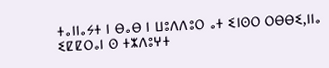ⵜⴰⵏⵏⴰⵢⵜ ⵏ ⴱⴰⴱ ⵏ ⵡⵓⴷⴷⵓⵔ ⴰⵜ ⵉⵏⵙⵔ ⵔⴱⴱⵉ,ⵏⵏⴰ ⵉⵇⵇⵔⴰⵏ ⵙ ⵜⵣⴷⵓⵖⵜ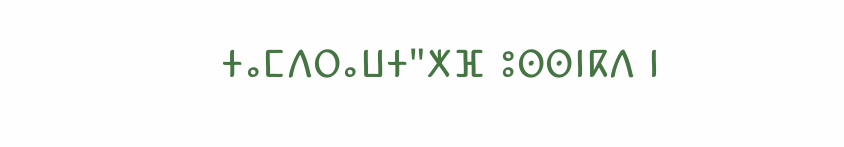ⵜⴰⵎⴷⵔⴰⵡⵜ"ⵅⴼ ⵓⵙⵙⵏⴽⴷ ⵏ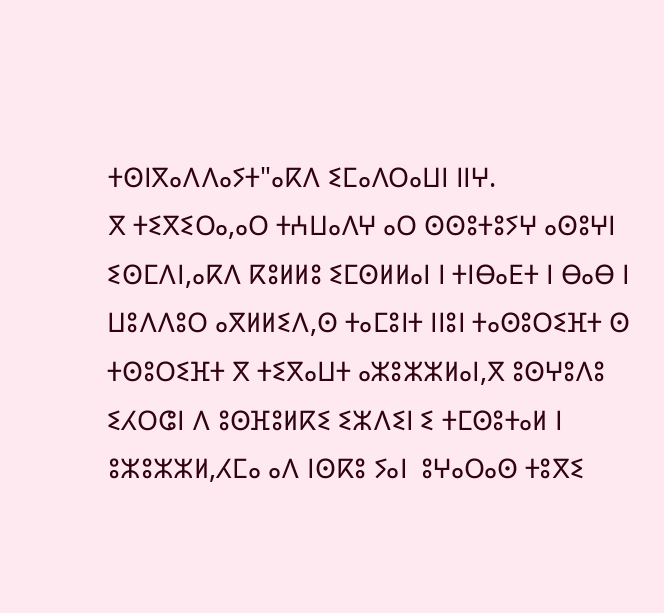ⵜⵙⵏⴳⴰⴷⴷⴰⵢⵜ"ⴰⴽⴷ ⵉⵎⴰⴷⵔⴰⵡⵏ ⵏⵏⵖ.
ⴳ ⵜⵉⴳⵉⵔⴰ,ⴰⵔ ⵜⵄⵡⴰⴷⵖ ⴰⵔ ⵙⵙⵓⵜⵓⵢⵖ ⴰⵙⵓⵖⵏ ⵉⵙⵎⴷⵏ,ⴰⴽⴷ ⴽⵓⵍⵍⵓ ⵉⵎⵙⵍⵍⴰⵏ ⵏ ⵜⵏⴱⴰⴹⵜ ⵏ ⴱⴰⴱ ⵏ ⵡⵓⴷⴷⵓⵔ ⴰⴳⵍⵍⵉⴷ,ⵙ ⵜⴰⵎⵓⵏⵜ ⵏⵏⵓⵏ ⵜⴰⵙⵓⵔⵉⴼⵜ ⵙ ⵜⵙⵓⵔⵉⴼⵜ ⴳ ⵜⵉⴳⴰⵡⵜ ⴰⵣⵓⵣⵣⵍⴰⵏ,ⴳ ⵓⵙⵖⵓⴷⵓ ⵉⵃⵔⵛⵏ ⴷ ⵓⵙⴼⵓⵍⴽⵉ ⵉⵣⴷⵉⵏ ⵉ ⵜⵎⵙⵓⵜⴰⵍ ⵏ ⵓⵣⵓⵣⵣⵍ,ⵃⵎⴰ ⴰⴷ ⵏⵙⴽⵓ ⵢⴰⵏ  ⵓⵖⴰⵔⴰⵙ ⵜⵓⴳⵉ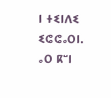ⵏ ⵜⵉⵏⴷⵉ ⵉⵛⵛⴰⵔⵏ.
ⴰⵔ ⴽⵯⵏ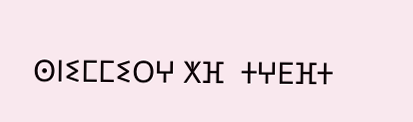ⵙⵏⵉⵎⵎⵉⵔⵖ ⵅⴼ  ⵜⵖⴹⴼⵜ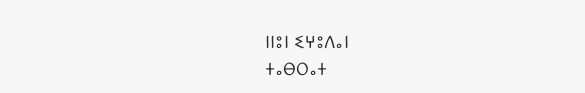ⵏⵏⵓⵏ ⵉⵖⵓⴷⴰⵏ
ⵜⴰⴱⵔⴰⵜ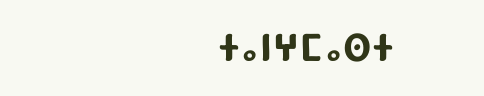ⵜⴰⵏⵖⵎⴰⵙⵜ